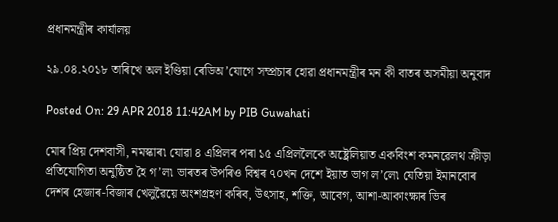প্ৰধানমন্ত্ৰীৰ কাৰ্যালয়

২৯.০৪.২০১৮ তাৰিখে অল ইণ্ডিয়া ৰেডিঅ’যোগে সম্প্ৰচাৰ হোৱা প্ৰধানমন্ত্ৰীৰ মন কী বাতৰ অসমীয়া অনুবাদ

Posted On: 29 APR 2018 11:42AM by PIB Guwahati

মোৰ প্ৰিয় দেশবাসী, নমস্কাৰ৷ যোৱা ৪ এপ্ৰিলৰ পৰা ১৫ এপ্ৰিললৈকে অষ্ট্ৰেলিয়াত একবিংশ কমনৱেলথ ক্ৰীড়া প্ৰতিযোগিতা অনুষ্ঠিত হৈ গ’ল৷ ভাৰতৰ উপৰিও বিশ্বৰ ৭০খন দেশে ইয়াত ভাগ ল’লে৷ যেতিয়া ইমানবোৰ দেশৰ হেজাৰ-বিজাৰ খেলুৱৈয়ে অংশগ্ৰহণ কৰিব, উৎসাহ, শক্তি, আবেগ, আশা-আকাংক্ষাৰ ভিৰ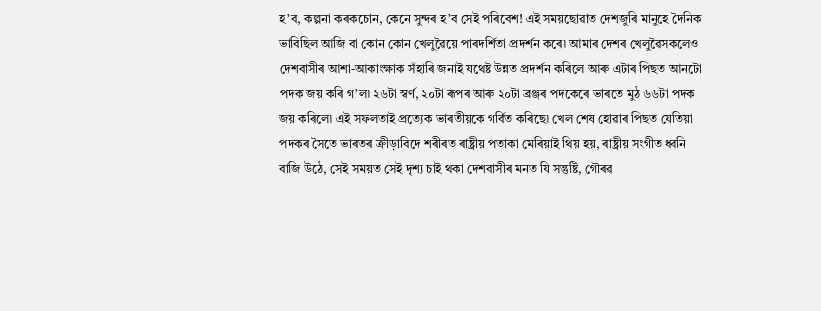হ’ব, কল্পনা কৰকচোন, কেনে সুন্দৰ হ’ব সেই পৰিবেশ! এই সময়ছোৱাত দেশজুৰি মানুহে দৈনিক ভাবিছিল আজি বা কোন কোন খেলুৱৈয়ে পাৰদৰ্শিতা প্ৰদৰ্শন কৰে৷ আমাৰ দেশৰ খেলুৱৈসকলেও দেশবাসীৰ আশা-আকাংক্ষাক সঁহাৰি জনাই যথেষ্ট উন্নত প্ৰদৰ্শন কৰিলে আৰু এটাৰ পিছত আনটো পদক জয় কৰি গ’ল৷ ২৬টা স্বৰ্ণ, ২০টা ৰূপৰ আৰু ২০টা ব্ৰঞ্জৰ পদকেৰে ভাৰতে মুঠ ৬৬টা পদক জয় কৰিলে৷ এই সফলতাই প্ৰত্যেক ভাৰতীয়কে গৰ্বিত কৰিছে৷ খেল শেষ হোৱাৰ পিছত যেতিয়া পদকৰ সৈতে ভাৰতৰ ক্ৰীড়াবিদে শৰীৰত ৰাষ্ট্ৰীয় পতাকা মেৰিয়াই থিয় হয়, ৰাষ্ট্ৰীয় সংগীত ধ্বনি বাজি উঠে, সেই সময়ত সেই দৃশ্য চাই থকা দেশবাসীৰ মনত যি সন্তুষ্টি, গৌৰৱ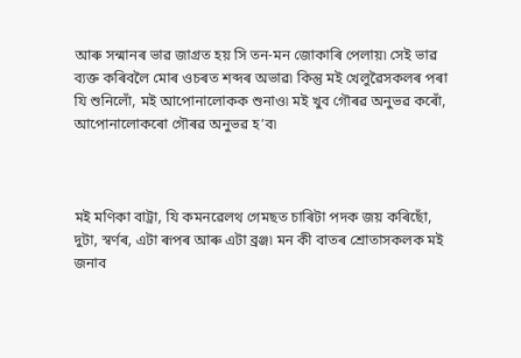আৰু সন্মানৰ ভাৱ জাগ্ৰত হয় সি তন-মন জোকাৰি পেলায়৷ সেই ভাৱ ব্যক্ত কৰিবলৈ মোৰ ওচৰত শব্দৰ অভাৱ৷ কিন্তু মই খেলুৱৈসকলৰ পৰা যি শুনিলোঁ, মই আপোনালোকক শুনাও৷ মই খুব গৌৰৱ অনুভৱ কৰোঁ, আপোনালোকৰো গৌৰৱ অনুভৱ হ’ব৷



মই মণিকা বাট্ৰা, যি কমনৱেলথ গেমছত চাৰিটা পদক জয় কৰিছোঁ, দুটা, স্বৰ্ণৰ, এটা ৰূপৰ আৰু এটা ব্ৰঞ্জ৷ মন কী বাতৰ শ্ৰোতাসকলক মই জনাব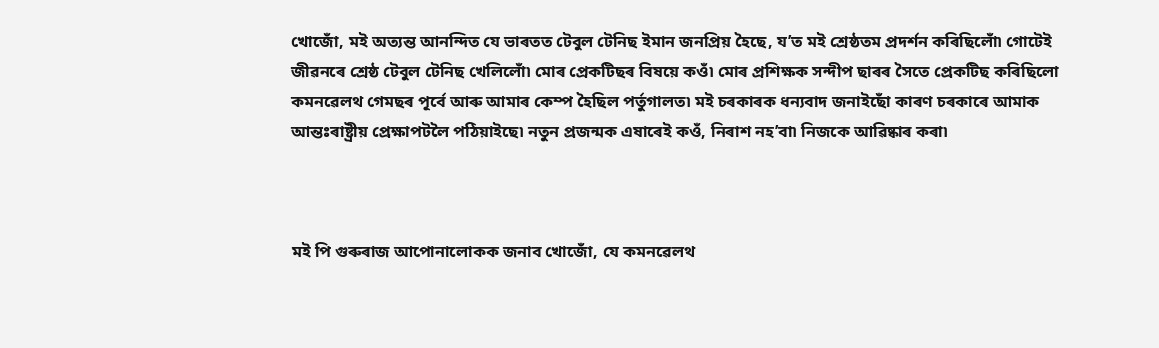খোজোঁ, মই অত্যন্ত আনন্দিত যে ভাৰতত টেবুল টেনিছ ইমান জনপ্ৰিয় হৈছে, য’ত মই শ্ৰেষ্ঠতম প্ৰদৰ্শন কৰিছিলোঁ৷ গোটেই জীৱনৰে শ্ৰেষ্ঠ টেবুল টেনিছ খেলিলোঁ৷ মোৰ প্ৰেকটিছৰ বিষয়ে কওঁ৷ মোৰ প্ৰশিক্ষক সন্দীপ ছাৰৰ সৈতে প্ৰেকটিছ কৰিছিলো কমনৱেলথ গেমছৰ পূৰ্বে আৰু আমাৰ কেম্প হৈছিল পৰ্তুগালত৷ মই চৰকাৰক ধন্যবাদ জনাইছোঁ কাৰণ চৰকাৰে আমাক আন্তঃৰাষ্ট্ৰীয় প্ৰেক্ষাপটলৈ পঠিয়াইছে৷ নতুন প্ৰজন্মক এষাৰেই কওঁ, নিৰাশ নহ’বা৷ নিজকে আৱিষ্কাৰ কৰা৷



মই পি গুৰুৰাজ আপোনালোকক জনাব খোজোঁ, যে কমনৱেলথ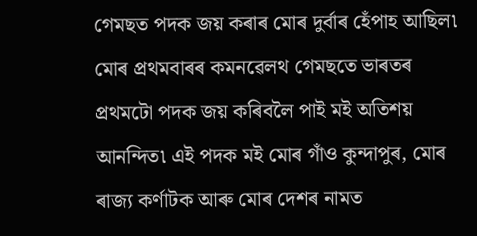গেমছত পদক জয় কৰাৰ মোৰ দুৰ্বাৰ হেঁপাহ আছিল৷ মোৰ প্ৰথমবাৰৰ কমনৱেলথ গেমছতে ভাৰতৰ প্ৰথমটো পদক জয় কৰিবলৈ পাই মই অতিশয় আনন্দিত৷ এই পদক মই মোৰ গাঁও কুন্দাপুৰ, মোৰ ৰাজ্য কৰ্ণাটক আৰু মোৰ দেশৰ নামত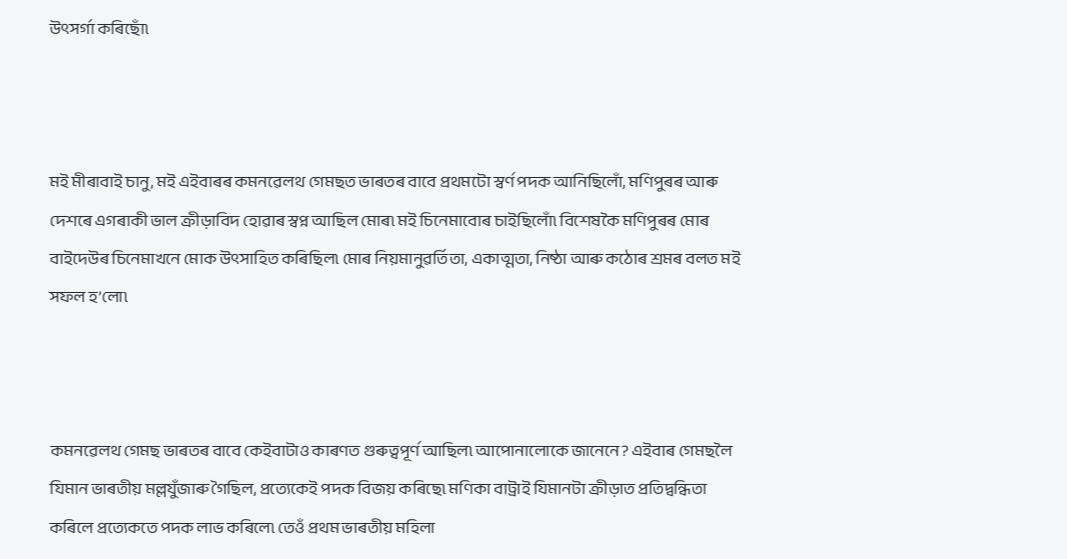উৎসৰ্গা কৰিছোঁ৷



মই মীৰাবাই চানু, মই এইবাৰৰ কমনৱেলথ গেমছত ভাৰতৰ বাবে প্ৰথমটো স্বৰ্ণ পদক আনিছিলোঁ, মণিপুৰৰ আৰু দেশৰে এগৰাকী ভাল ক্ৰীড়াবিদ হোৱাৰ স্বপ্ন আছিল মোৰ৷ মই চিনেমাবোৰ চাইছিলোঁ৷ বিশেষকৈ মণিপুৰৰ মোৰ বাইদেউৰ চিনেমাখনে মোক উৎসাহিত কৰিছিল৷ মোৰ নিয়মানুৱৰ্তিতা, একাত্মতা, নিষ্ঠা আৰু কঠোৰ শ্ৰমৰ বলত মই সফল হ’লো৷



কমনৱেলথ গেমছ ভাৰতৰ বাবে কেইবাটাও কাৰণত গুৰুত্বপূৰ্ণ আছিল৷ আপোনালোকে জানেনে? এইবাৰ গেমছলৈ যিমান ভাৰতীয় মল্লযুঁজাৰু গৈছিল, প্ৰত্যেকেই পদক বিজয় কৰিছে৷ মণিকা বাট্ৰাই যিমানটা ক্ৰীড়াত প্ৰতিদ্বন্ধিতা কৰিলে প্ৰত্যেকতে পদক লাভ কৰিলে৷ তেওঁ প্ৰথম ভাৰতীয় মহিলা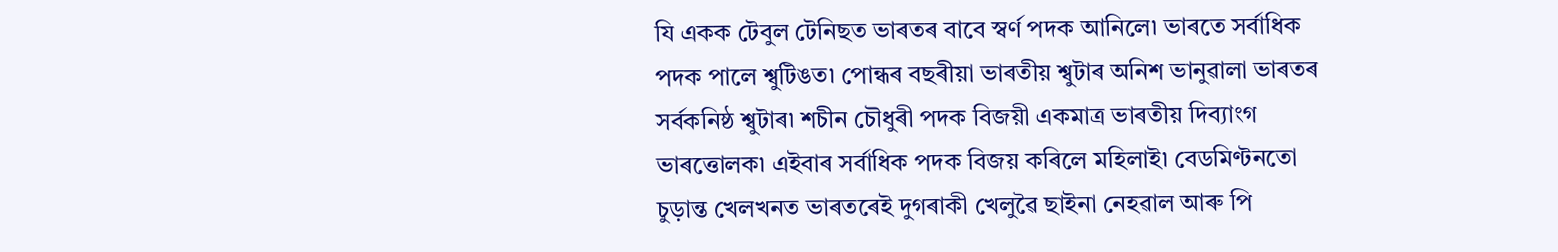যি একক টেবুল টেনিছত ভাৰতৰ বাবে স্বৰ্ণ পদক আনিলে৷ ভাৰতে সৰ্বাধিক পদক পালে শ্বুটিঙত৷ পোন্ধৰ বছৰীয়া ভাৰতীয় শ্বুটাৰ অনিশ ভানুৱালা ভাৰতৰ সৰ্বকনিষ্ঠ শ্বুটাৰ৷ শচীন চৌধুৰী পদক বিজয়ী একমাত্ৰ ভাৰতীয় দিব্যাংগ ভাৰত্তোলক৷ এইবাৰ সৰ্বাধিক পদক বিজয় কৰিলে মহিলাই৷ বেডমিণ্টনতো চুড়ান্ত খেলখনত ভাৰতৰেই দুগৰাকী খেলুৱৈ ছাইনা নেহৱাল আৰু পি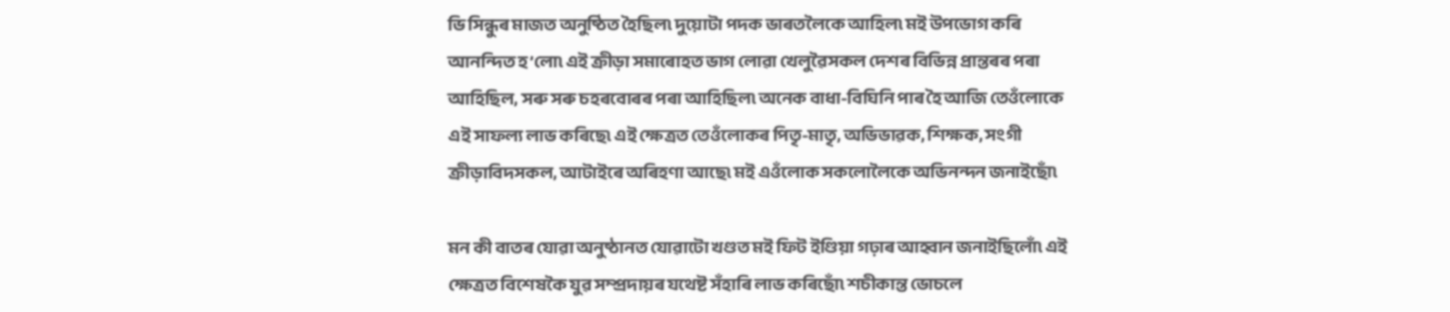ভি সিন্ধুৰ মাজত অনুষ্ঠিত হৈছিল৷ দুয়োটা পদক ভাৰতলৈকে আহিল৷ মই উপভোগ কৰি আনন্দিত হ’লো৷ এই ক্ৰীড়া সমাৰোহত ভাগ লোৱা খেলুৱৈসকল দেশৰ বিভিন্ন প্ৰান্তৰৰ পৰা আহিছিল, সৰু সৰু চহৰবোৰৰ পৰা আহিছিল৷ অনেক বাধা-বিঘিনি পাৰ হৈ আজি তেওঁলোকে এই সাফল্য লাভ কৰিছে৷ এই ক্ষেত্ৰত তেওঁলোকৰ পিতৃ-মাতৃ, অভিভাৱক, শিক্ষক, সংগী ক্ৰীড়াবিদসকল, আটাইৰে অৰিহণা আছে৷ মই এওঁলোক সকলোলৈকে অভিনন্দন জনাইছোঁ৷

মন কী বাতৰ যোৱা অনুষ্ঠানত যোৱাটো খণ্ডত মই ফিট ইণ্ডিয়া গঢ়াৰ আহ্বান জনাইছিলোঁ৷ এই ক্ষেত্ৰত বিশেষকৈ যুৱ সম্প্ৰদায়ৰ যথেষ্ট সঁহাৰি লাভ কৰিছোঁ৷ শচীকান্ত ভোচলে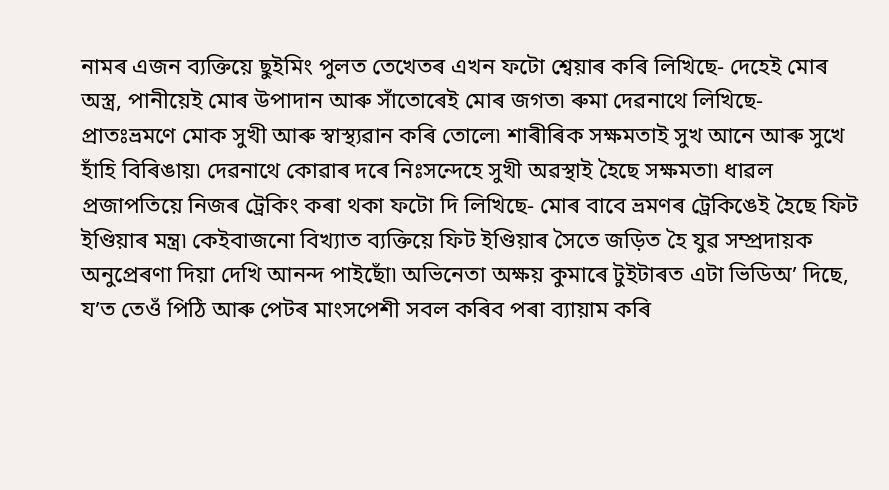নামৰ এজন ব্যক্তিয়ে ছুইমিং পুলত তেখেতৰ এখন ফটো শ্বেয়াৰ কৰি লিখিছে- দেহেই মোৰ অস্ত্ৰ, পানীয়েই মোৰ উপাদান আৰু সাঁতোৰেই মোৰ জগত৷ ৰুমা দেৱনাথে লিখিছে- প্ৰাতঃভ্ৰমণে মোক সুখী আৰু স্বাস্থ্যৱান কৰি তোলে৷ শাৰীৰিক সক্ষমতাই সুখ আনে আৰু সুখে হাঁহি বিৰিঙায়৷ দেৱনাথে কোৱাৰ দৰে নিঃসন্দেহে সুখী অৱস্থাই হৈছে সক্ষমতা৷ ধাৱল প্ৰজাপতিয়ে নিজৰ ট্ৰেকিং কৰা থকা ফটো দি লিখিছে- মোৰ বাবে ভ্ৰমণৰ ট্ৰেকিঙেই হৈছে ফিট ইণ্ডিয়াৰ মন্ত্ৰ৷ কেইবাজনো বিখ্যাত ব্যক্তিয়ে ফিট ইণ্ডিয়াৰ সৈতে জড়িত হৈ যুৱ সম্প্ৰদায়ক অনুপ্ৰেৰণা দিয়া দেখি আনন্দ পাইছোঁ৷ অভিনেতা অক্ষয় কুমাৰে টুইটাৰত এটা ভিডিঅ’ দিছে, য’ত তেওঁ পিঠি আৰু পেটৰ মাংসপেশী সবল কৰিব পৰা ব্যায়াম কৰি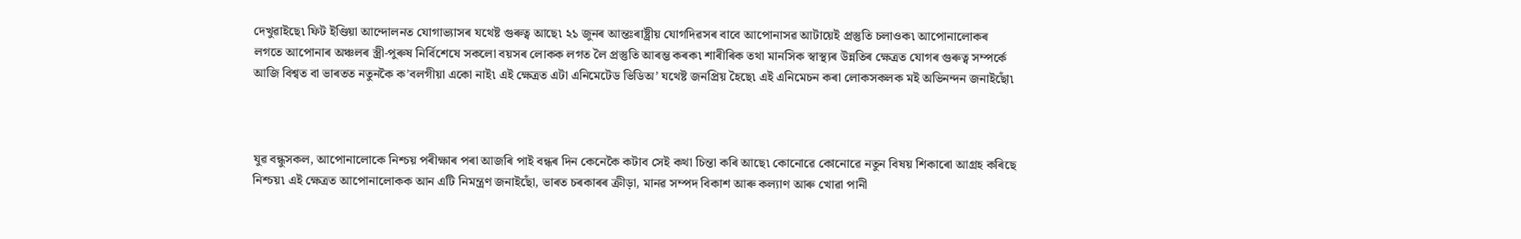দেখুৱাইছে৷ ফিট ইণ্ডিয়া আন্দোলনত যোগাভ্যাসৰ যথেষ্ট গুৰুত্ব আছে৷ ২১ জুনৰ আন্তঃৰাষ্ট্ৰীয় যোগদিৱসৰ বাবে আপোনাসৱ আটায়েই প্ৰস্তুতি চলাওক৷ আপোনালোকৰ লগতে আপোনাৰ অঞ্চলৰ স্ত্ৰী-পুৰুষ নিৰ্বিশেষে সকলো বয়সৰ লোকক লগত লৈ প্ৰস্তুতি আৰম্ভ কৰক৷ শাৰীৰিক তথা মানসিক স্বাস্থ্যৰ উন্নতিৰ ক্ষেত্ৰত যোগৰ গুৰুত্ব সম্পৰ্কে আজি বিশ্বত বা ভাৰতত নতুনকৈ ক’বলগীয়া একো নাই৷ এই ক্ষেত্ৰত এটা এনিমেটেড ভিডিঅ’ যথেষ্ট জনপ্ৰিয় হৈছে৷ এই এনিমেচন কৰা লোকসকলক মই অভিনন্দন জনাইছোঁ৷



যুৱ বন্ধুসকল, আপোনালোকে নিশ্চয় পৰীক্ষাৰ পৰা আজৰি পাই বন্ধৰ দিন কেনেকৈ কটাব সেই কথা চিন্তা কৰি আছে৷ কোনোৱে কোনোৱে নতুন বিষয় শিকাৰো আগ্ৰহ কৰিছে নিশ্চয়৷ এই ক্ষেত্ৰত আপোনালোকক আন এটি নিমন্ত্ৰণ জনাইছোঁ, ভাৰত চৰকাৰৰ ক্ৰীড়া, মানৱ সম্পদ বিকাশ আৰু কল্যাণ আৰু খোৱা পানী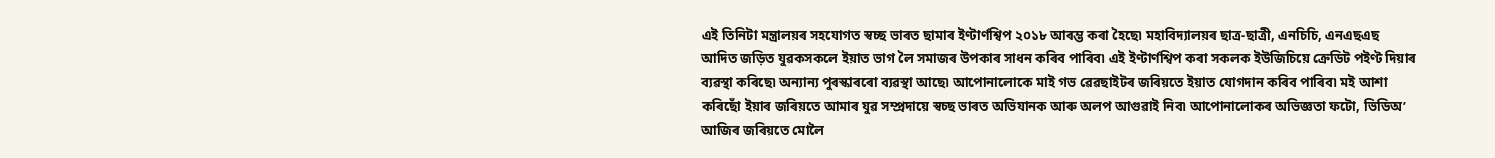এই তিনিটা মন্ত্ৰালয়ৰ সহযোগত স্বচ্ছ ভাৰত ছামাৰ ইণ্টাৰ্ণশ্বিপ ২০১৮ আৰম্ভ কৰা হৈছে৷ মহাবিদ্যালয়ৰ ছাত্ৰ-ছাত্ৰী, এনচিচি, এনএছএছ আদিত জড়িত যুৱকসকলে ইয়াত ভাগ লৈ সমাজৰ উপকাৰ সাধন কৰিব পাৰিব৷ এই ইণ্টাৰ্ণশ্বিপ কৰা সকলক ইউজিচিয়ে ক্ৰেডিট পইণ্ট দিয়াৰ ব্যৱস্থা কৰিছে৷ অন্যান্য পুৰস্কাৰৰো ব্যৱস্থা আছে৷ আপোনালোকে মাই গভ ৱেৱছাইটৰ জৰিয়তে ইয়াত যোগদান কৰিব পাৰিব৷ মই আশা কৰিছোঁ ইয়াৰ জৰিয়তে আমাৰ যুৱ সম্প্ৰদায়ে স্বচ্ছ ভাৰত অভিযানক আৰু অলপ আগুৱাই নিব৷ আপোনালোকৰ অভিজ্ঞতা ফটো, ভিডিঅ’ আজিৰ জৰিয়তে মোলৈ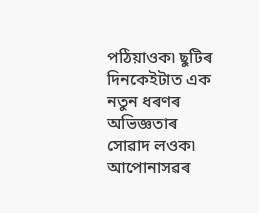পঠিয়াওক৷ ছুটিৰ দিনকেইটাত এক নতুন ধৰণৰ অভিজ্ঞতাৰ সোৱাদ লওক৷ আপোনাসৱৰ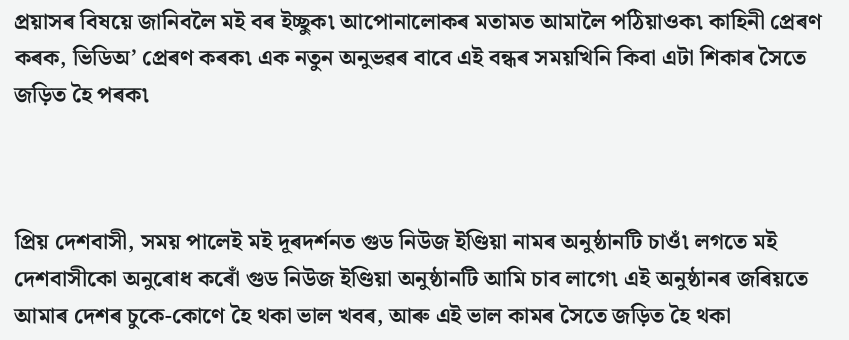প্ৰয়াসৰ বিষয়ে জানিবলৈ মই বৰ ইচ্ছুক৷ আপোনালোকৰ মতামত আমালৈ পঠিয়াওক৷ কাহিনী প্ৰেৰণ কৰক, ভিডিঅ’ প্ৰেৰণ কৰক৷ এক নতুন অনুভৱৰ বাবে এই বন্ধৰ সময়খিনি কিবা এটা শিকাৰ সৈতে জড়িত হৈ পৰক৷



প্ৰিয় দেশবাসী, সময় পালেই মই দূৰদৰ্শনত গুড নিউজ ইণ্ডিয়া নামৰ অনুষ্ঠানটি চাওঁ৷ লগতে মই দেশবাসীকো অনুৰোধ কৰোঁ গুড নিউজ ইণ্ডিয়া অনুষ্ঠানটি আমি চাব লাগে৷ এই অনুষ্ঠানৰ জৰিয়তে আমাৰ দেশৰ চুকে-কোণে হৈ থকা ভাল খবৰ, আৰু এই ভাল কামৰ সৈতে জড়িত হৈ থকা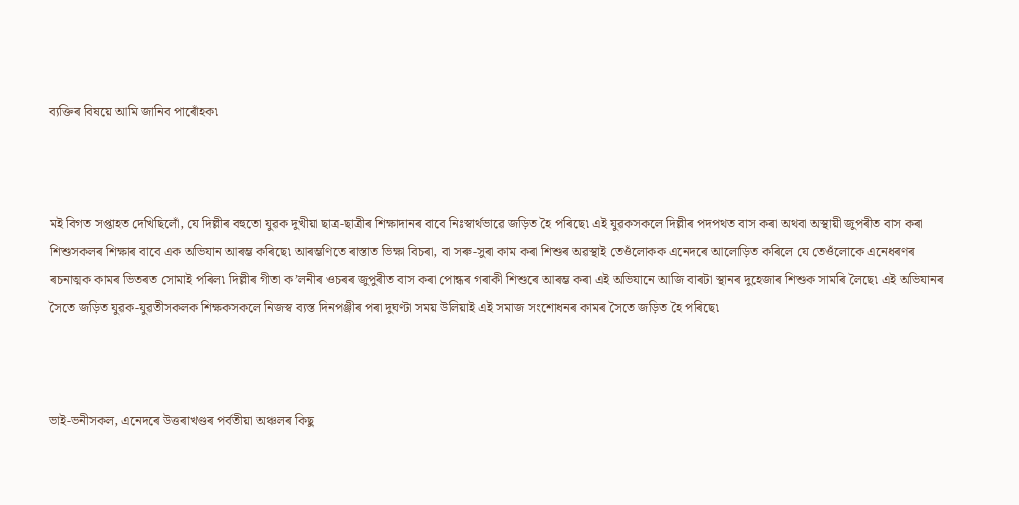ব্যক্তিৰ বিষয়ে আমি জানিব পাৰোঁহক৷



মই বিগত সপ্তাহত দেখিছিলোঁ, যে দিল্লীৰ বহুতো যুৱক দুখীয়া ছাত্ৰ-ছাত্ৰীৰ শিক্ষাদানৰ বাবে নিঃস্বাৰ্থভাৱে জড়িত হৈ পৰিছে৷ এই যুৱকসকলে দিল্লীৰ পদপথত বাস কৰা অথবা অস্থায়ী জুপৰীত বাস কৰা শিশুসকলৰ শিক্ষাৰ বাবে এক অভিযান আৰম্ভ কৰিছে৷ আৰম্ভণিতে ৰাস্তাত ভিক্ষা বিচৰা, বা সৰু-সুৰা কাম কৰা শিশুৰ অৱস্থাই তেওঁলোকক এনেদৰে আলোড়িত কৰিলে যে তেওঁলোকে এনেধৰণৰ ৰচনাত্মক কামৰ ভিতৰত সোমাই পৰিল৷ দিল্লীৰ গীতা ক’লনীৰ ওচৰৰ জুপুৰীত বাস কৰা পোন্ধৰ গৰাকী শিশুৰে আৰম্ভ কৰা এই অভিযানে আজি বাৰটা স্থানৰ দুহেজাৰ শিশুক সামৰি লৈছে৷ এই অভিযানৰ সৈতে জড়িত যুৱক-যুৱতীসকলক শিক্ষকসকলে নিজস্ব ব্যস্ত দিনপঞ্জীৰ পৰা দুঘণ্টা সময় উলিয়াই এই সমাজ সংশোধনৰ কামৰ সৈতে জড়িত হৈ পৰিছে৷



ভাই-ভনীসকল, এনেদৰে উত্তৰাখণ্ডৰ পৰ্বতীয়া অঞ্চলৰ কিছু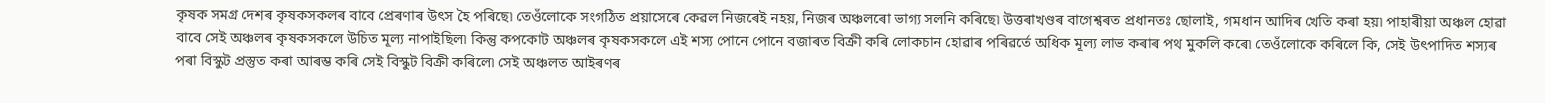কৃষক সমগ্ৰ দেশৰ কৃষকসকলৰ বাবে প্ৰেৰণাৰ উৎস হৈ পৰিছে৷ তেওঁলোকে সংগঠিত প্ৰয়াসেৰে কেৱল নিজৰেই নহয়, নিজৰ অঞ্চলৰো ভাগ্য সলনি কৰিছে৷ উত্তৰাখণ্ডৰ বাগেশ্বৰত প্ৰধানতঃ ছোলাই, গমধান আদিৰ খেতি কৰা হয়৷ পাহাৰীয়া অঞ্চল হোৱা বাবে সেই অঞ্চলৰ কৃষকসকলে উচিত মূল্য নাপাইছিল৷ কিন্তু কপকোট অঞ্চলৰ কৃষকসকলে এই শস্য পোনে পোনে বজাৰত বিক্ৰী কৰি লোকচান হোৱাৰ পৰিৱৰ্তে অধিক মূল্য লাভ কৰাৰ পথ মুকলি কৰে৷ তেওঁলোকে কৰিলে কি, সেই উৎপাদিত শস্যৰ পৰা বিস্কুট প্ৰস্তুত কৰা আৰম্ভ কৰি সেই বিস্কুট বিক্ৰী কৰিলে৷ সেই অঞ্চলত আইৰণৰ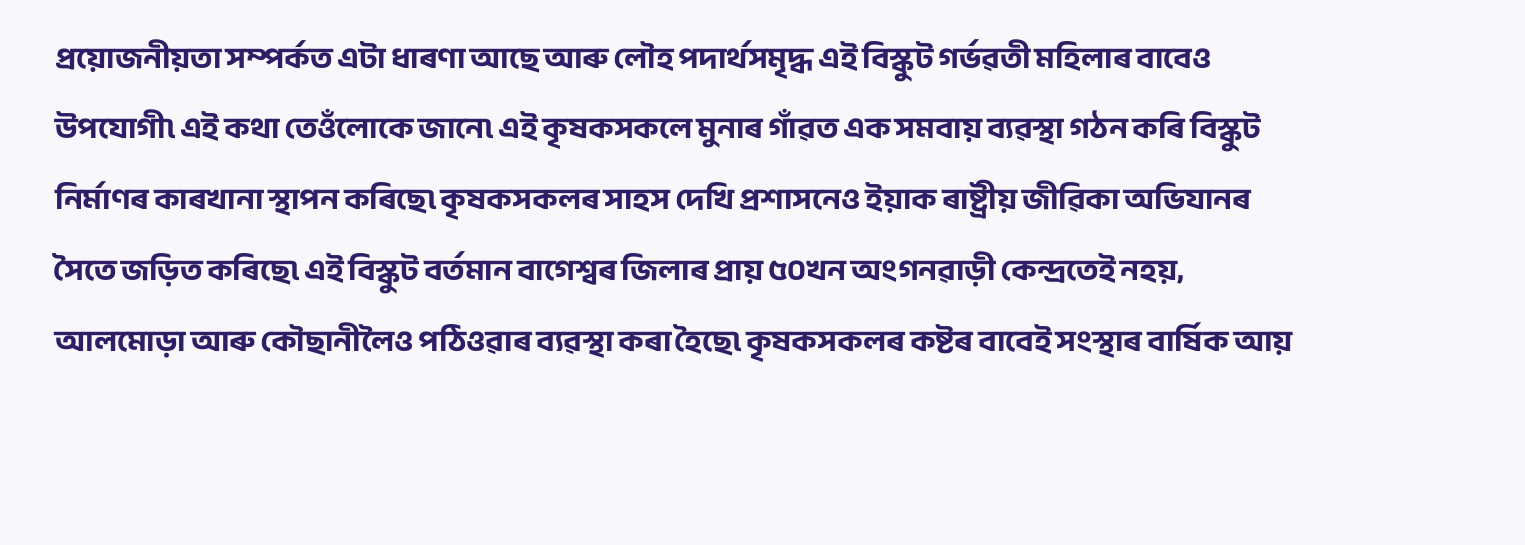প্ৰয়োজনীয়তা সম্পৰ্কত এটা ধাৰণা আছে আৰু লৌহ পদাৰ্থসমৃদ্ধ এই বিস্কুট গৰ্ভৱতী মহিলাৰ বাবেও উপযোগী৷ এই কথা তেওঁলোকে জানে৷ এই কৃষকসকলে মুনাৰ গাঁৱত এক সমবায় ব্যৱস্থা গঠন কৰি বিস্কুট নিৰ্মাণৰ কাৰখানা স্থাপন কৰিছে৷ কৃষকসকলৰ সাহস দেখি প্ৰশাসনেও ইয়াক ৰাষ্ট্ৰীয় জীৱিকা অভিযানৰ সৈতে জড়িত কৰিছে৷ এই বিস্কুট বৰ্তমান বাগেশ্বৰ জিলাৰ প্ৰায় ৫০খন অংগনৱাড়ী কেন্দ্ৰতেই নহয়, আলমোড়া আৰু কৌছানীলৈও পঠিওৱাৰ ব্যৱস্থা কৰা হৈছে৷ কৃষকসকলৰ কষ্টৰ বাবেই সংস্থাৰ বাৰ্ষিক আয়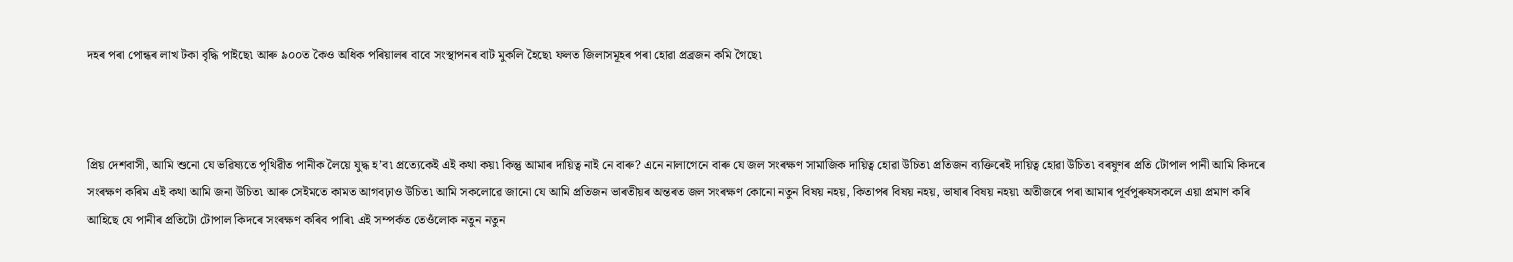দহৰ পৰা পোন্ধৰ লাখ টকা বৃদ্ধি পাইছে৷ আৰু ৯০০ত কৈও অধিক পৰিয়ালৰ বাবে সংস্থাপনৰ বাট মুকলি হৈছে৷ ফলত জিলাসমূহৰ পৰা হোৱা প্ৰব্ৰজন কমি গৈছে৷



প্ৰিয় দেশবাসী, আমি শুনো যে ভৱিষ্যতে পৃথিৱীত পানীক লৈয়ে যুদ্ধ হ’ব৷ প্ৰত্যেকেই এই কথা কয়৷ কিন্তু আমাৰ দায়িত্ব নাই নে বাৰু? এনে নালাগেনে বাৰু যে জল সংৰক্ষণ সামাজিক দায়িত্ব হোৱা উচিত৷ প্ৰতিজন ব্যক্তিৰেই দায়িত্ব হোৱা উচিত৷ বৰষুণৰ প্ৰতি টোপাল পানী আমি কিদৰে সংৰক্ষণ কৰিম এই কথা আমি জনা উচিত৷ আৰু সেইমতে কামত আগবঢ়াও উচিত৷ আমি সকলোৱে জানো যে আমি প্ৰতিজন ভাৰতীয়ৰ অন্তৰত জল সংৰক্ষণ কোনো নতুন বিষয় নহয়, কিতাপৰ বিষয় নহয়, ভাষাৰ বিষয় নহয়৷ অতীজৰে পৰা আমাৰ পূৰ্বপুৰুষসকলে এয়া প্ৰমাণ কৰি আহিছে যে পানীৰ প্ৰতিটো টোপাল কিদৰে সংৰক্ষণ কৰিব পাৰি৷ এই সম্পৰ্কত তেওঁলোক নতুন নতুন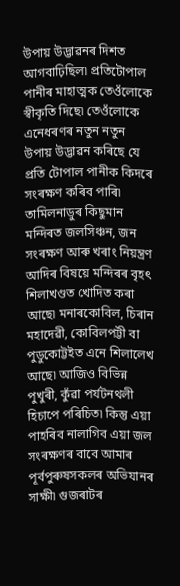উপায় উদ্ভাৱনৰ দিশত আগবাঢ়িছিল৷ প্ৰতিটোপাল পানীৰ মাহাত্মক তেওঁলোকে স্বীকৃতি দিছে৷ তেওঁলোকে এনেধৰণৰ নতুন নতুন উপায় উদ্ভাৱন কৰিছে যে প্ৰতি টোপাল পানীক কিদৰে সংৰক্ষণ কৰিব পাৰি৷ তামিলনাডুৰ কিছুমান মন্দিৰত জলসিঞ্চন, জন সংৰক্ষণ আৰু খৰাং নিয়ন্ত্ৰণ আদিৰ বিষয়ে মন্দিৰৰ বৃহৎ শিলাখণ্ডত খোদিত কৰা আছে৷ মনাৰকোবিল, চিৰান মহাদেৱী, কোবিলপট্টী বা পুডুকোট্টইত এনে শিলালেখ আছে৷ আজিও বিভিন্ন পুখুৰী, কুঁৱা পৰ্যটনথলী হিচাপে পৰিচিত৷ কিন্তু এয়া পাহৰিব নালাগিব এয়া জল সংৰক্ষণৰ বাবে আমাৰ পূৰ্বপুৰুষসকলৰ অভিযানৰ সাক্ষী৷ গুজৰাটৰ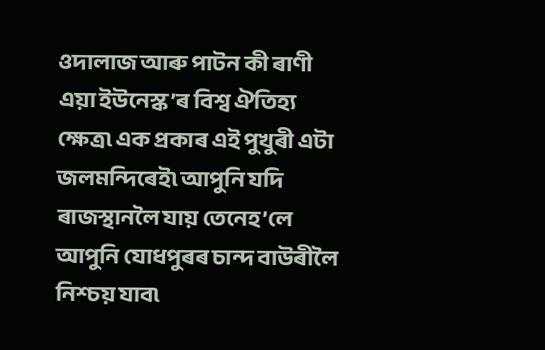ওদালাজ আৰু পাটন কী ৰাণী এয়া ইউনেস্ক’ৰ বিশ্ব ঐতিহ্য ক্ষেত্ৰ৷ এক প্ৰকাৰ এই পুখুৰী এটা জলমন্দিৰেই৷ আপুনি যদি ৰাজস্থানলৈ যায় তেনেহ’লে আপুনি যোধপুৰৰ চান্দ বাউৰীলৈ নিশ্চয় যাব৷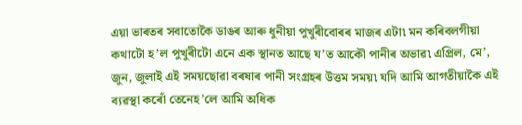এয়া ভাৰতৰ সবাতোকৈ ডাঙৰ আৰু ধুনীয়া পুখুৰীবোৰৰ মাজৰ এটা৷ মন কৰিবলগীয়া কথাটো হ’ল পুখুৰীটো এনে এক স্থানত আছে য’ত আকৌ পানীৰ অভাৱ৷ এপ্ৰিল, মে’, জুন, জুলাই এই সময়ছোৱা বৰষাৰ পানী সংগ্ৰহৰ উত্তম সময়৷ যদি আমি আগতীয়াকৈ এই ব্যৱস্থা কৰোঁ তেনেহ’লে আমি অধিক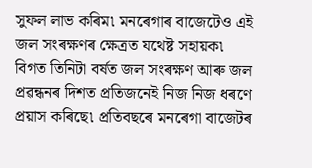সুফল লাভ কৰিম৷ মনৰেগাৰ বাজেটেও এই জল সংৰক্ষণৰ ক্ষেত্ৰত যথেষ্ট সহায়ক৷ বিগত তিনিটা বৰ্ষত জল সংৰক্ষণ আৰু জল প্ৰৱন্ধনৰ দিশত প্ৰতিজনেই নিজ নিজ ধৰণে প্ৰয়াস কৰিছে৷ প্ৰতিবছৰে মনৰেগা বাজেটৰ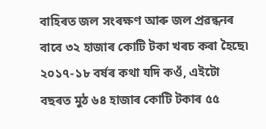বাহিৰত জল সংৰক্ষণ আৰু জল প্ৰৱন্ধনৰ বাবে ৩২ হাজাৰ কোটি টকা খৰচ কৰা হৈছে৷ ২০১৭-১৮ বৰ্ষৰ কথা যদি কওঁ, এইটো বছৰত মুঠ ৬৪ হাজাৰ কোটি টকাৰ ৫৫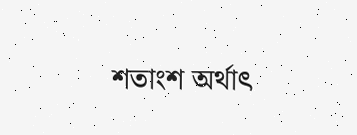শতাংশ অৰ্থাৎ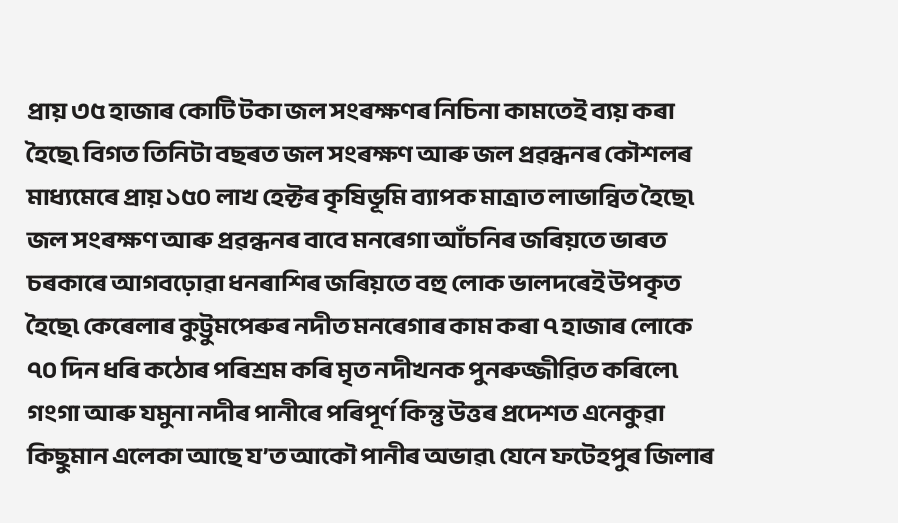প্ৰায় ৩৫ হাজাৰ কোটি টকা জল সংৰক্ষণৰ নিচিনা কামতেই ব্যয় কৰা হৈছে৷ বিগত তিনিটা বছৰত জল সংৰক্ষণ আৰু জল প্ৰৱন্ধনৰ কৌশলৰ মাধ্যমেৰে প্ৰায় ১৫০ লাখ হেক্টৰ কৃষিভূমি ব্যাপক মাত্ৰাত লাভান্বিত হৈছে৷ জল সংৰক্ষণ আৰু প্ৰৱন্ধনৰ বাবে মনৰেগা আঁচনিৰ জৰিয়তে ভাৰত চৰকাৰে আগবঢ়োৱা ধনৰাশিৰ জৰিয়তে বহু লোক ভালদৰেই উপকৃত হৈছে৷ কেৰেলাৰ কুট্টুমপেৰুৰ নদীত মনৰেগাৰ কাম কৰা ৭ হাজাৰ লোকে ৭০ দিন ধৰি কঠোৰ পৰিশ্ৰম কৰি মৃত নদীখনক পুনৰুজ্জীৱিত কৰিলে৷ গংগা আৰু যমুনা নদীৰ পানীৰে পৰিপূৰ্ণ কিন্তু উত্তৰ প্ৰদেশত এনেকুৱা কিছুমান এলেকা আছে য’ত আকৌ পানীৰ অভাৱ৷ যেনে ফটেহপুৰ জিলাৰ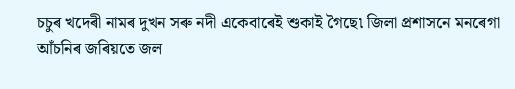চচুৰ খদেৰী নামৰ দুখন সৰু নদী একেবাৰেই শুকাই গৈছে৷ জিলা প্ৰশাসনে মনৰেগা আঁচনিৰ জৰিয়তে জল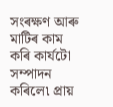সংৰক্ষণ আৰু মাটিৰ কাম কৰি কাৰ্যটো সম্পাদন কৰিলে৷ প্ৰায়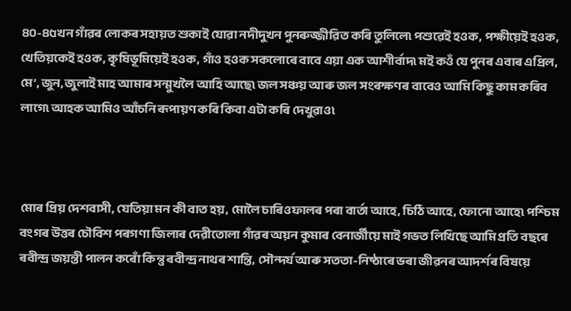৪০-৪৫খন গাঁৱৰ লোকৰ সহায়ত শুকাই যোৱা নদীদুখন পুনৰুজ্জীৱিত কৰি তুলিলে৷ পশুৱেই হওক, পক্ষীয়েই হওক, খেতিয়কেই হওক, কৃষিভূমিয়েই হওক, গাঁও হওক সকলোৰে বাবে এয়া এক আশীৰ্বাদ৷ মই কওঁ যে পুনৰ এবাৰ এপ্ৰিল, মে’, জুন, জুলাই মাহ আমাৰ সন্মুখলৈ আহি আছে৷ জল সঞ্চয় আৰু জল সংৰক্ষণৰ বাবেও আমি কিছু কাম কৰিব লাগে৷ আহক আমিও আঁচনি ৰূপায়ণ কৰি কিবা এটা কৰি দেখুৱাও৷



মোৰ প্ৰিয় দেশবাসী, যেতিয়া মন কী বাত হয়, মোলৈ চাৰিওফালৰ পৰা বাৰ্তা আহে, চিঠি আহে, ফোনো আহে৷ পশ্চিম বংগৰ উত্তৰ চৌবিশ পৰগণা জিলাৰ দেৱীতোলা গাঁৱৰ অয়ন কুমাৰ বেনাৰ্জীয়ে মাই গভত লিখিছে আমি প্ৰতি বছৰে ৰবীন্দ্ৰ জয়ন্তী পালন কৰোঁ কিন্তু ৰবীন্দ্ৰ নাথৰ শান্তি, সৌন্দৰ্য আৰু সততা-নিষ্ঠাৰে ভৰা জীৱনৰ আদৰ্শৰ বিষয়ে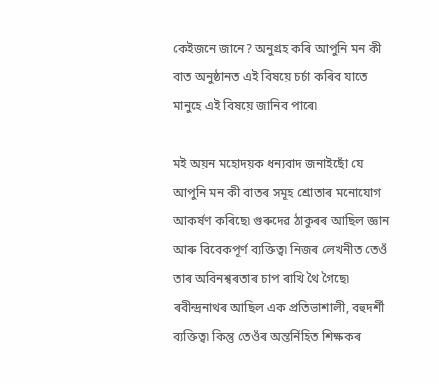কেইজনে জানে? অনুগ্ৰহ কৰি আপুনি মন কী বাত অনুষ্ঠানত এই বিষয়ে চৰ্চা কৰিব যাতে মানুহে এই বিষয়ে জানিব পাৰে৷

মই অয়ন মহোদয়ক ধন্যবাদ জনাইছোঁ যে আপুনি মন কী বাতৰ সমূহ শ্ৰোতাৰ মনোযোগ আকৰ্ষণ কৰিছে৷ গুৰুদেৱ ঠাকুৰৰ আছিল জ্ঞান আৰু বিবেকপূৰ্ণ ব্যক্তিত্ব৷ নিজৰ লেখনীত তেওঁ তাৰ অবিনশ্বৰতাৰ চাপ ৰাখি থৈ গৈছে৷ ৰবীন্দ্ৰনাথৰ আছিল এক প্ৰতিভাশালী, বহুদৰ্শী ব্যক্তিত্ব৷ কিন্তু তেওঁৰ অন্তৰ্নিহিত শিক্ষকৰ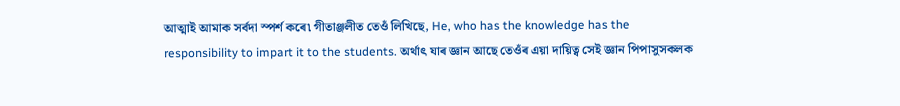আত্মাই আমাক সৰ্বদা স্পৰ্শ কৰে৷ গীতাঞ্জলীত তেওঁ লিখিছে, He, who has the knowledge has the responsibility to impart it to the students. অৰ্থাৎ যাৰ জ্ঞান আছে তেওঁৰ এয়া দায়িত্ব সেই জ্ঞান পিপাসুসকলক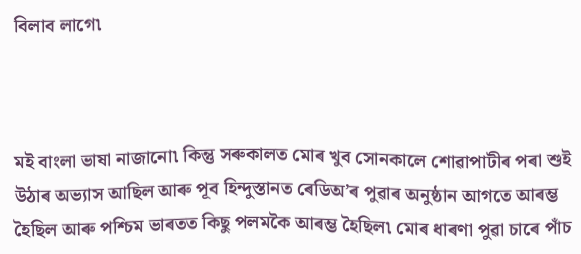বিলাব লাগে৷



মই বাংলা ভাষা নাজানো৷ কিন্তু সৰুকালত মোৰ খুব সোনকালে শোৱাপাটীৰ পৰা শুই উঠাৰ অভ্যাস আছিল আৰু পূব হিন্দুস্তানত ৰেডিঅ’ৰ পুৱাৰ অনুষ্ঠান আগতে আৰম্ভ হৈছিল আৰু পশ্চিম ভাৰতত কিছু পলমকৈ আৰম্ভ হৈছিল৷ মোৰ ধাৰণা পুৱা চাৰে পাঁচ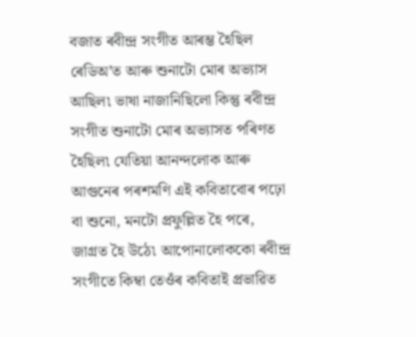বজাত ৰবীন্দ্ৰ সংগীত আৰম্ভ হৈছিল ৰেডিঅ’ত আৰু শুনাটো মোৰ অভ্যাস আছিল৷ ভাষা নাজানিছিলো কিন্তু ৰবীন্দ্ৰ সংগীত শুনাটো মোৰ অভ্যাসত পৰিণত হৈছিল৷ যেতিয়া আনন্দলোক আৰু আগুনেৰ পৰশমণি এই কবিতাবোৰ পঢ়ো বা শুনো, মনটো প্ৰফুল্লিত হৈ পৰে, জাগ্ৰত হৈ উঠে৷ আপোনালোককো ৰবীন্দ্ৰ সংগীতে কিম্বা তেওঁৰ কবিতাই প্ৰভাৱিত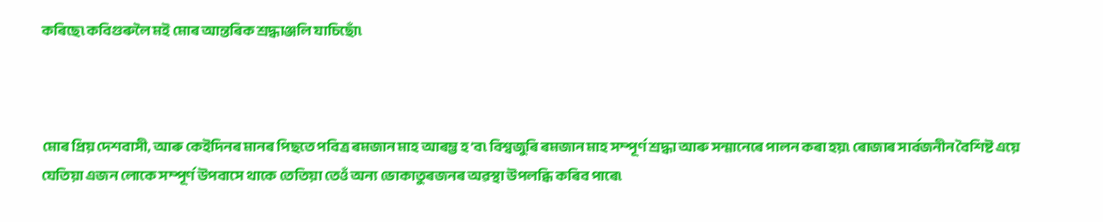কৰিছে৷ কবিগুৰুলৈ মই মোৰ আন্তৰিক শ্ৰদ্ধাঞ্জলি যাচিছোঁ৷



মোৰ প্ৰিয় দেশবাসী, আৰু কেইদিনৰ মানৰ পিছতে পবিত্ৰ ৰমজান মাহ আৰম্ভ হ’ব৷ বিশ্বজুৰি ৰমজান মাহ সম্পূৰ্ণ শ্ৰদ্ধা আৰু সন্মানেৰে পালন কৰা হয়৷ ৰোজাৰ সাৰ্বজনীন বৈশিষ্ট এয়ে যেতিয়া এজন লোকে সম্পূৰ্ণ উপবাসে থাকে তেতিয়া তেওঁ অন্য ভোকাতুৰজনৰ অৱস্থা উপলব্ধি কৰিব পাৰে৷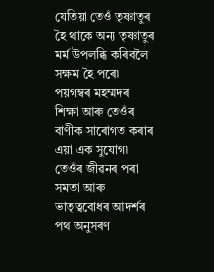যেতিয়া তেওঁ তৃষ্ণাতুৰ হৈ থাকে অন্য তৃষ্ণাতুৰ মৰ্ম উপলব্ধি কৰিবলৈ সক্ষম হৈ পৰে৷ পয়গম্বৰ মহম্মদৰ শিক্ষা আৰু তেওঁৰ বাণীক সাৰোগত কৰাৰ এয়া এক সুযোগ৷ তেওঁৰ জীৱনৰ পৰা সমতা আৰু ভাতৃত্ববোধৰ আদৰ্শৰ পথ অনুসৰণ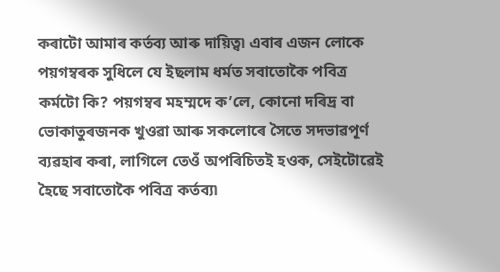কৰাটো আমাৰ কৰ্তব্য আৰু দায়িত্ব৷ এবাৰ এজন লোকে পয়গম্বৰক সুধিলে যে ইছলাম ধৰ্মত সবাতোকৈ পবিত্ৰ কৰ্মটো কি? পয়গম্বৰ মহম্মদে ক’লে, কোনো দৰিদ্ৰ বা ভোকাতুৰজনক খুওৱা আৰু সকলোৰে সৈতে সদভাৱপূৰ্ণ ব্যৱহাৰ কৰা, লাগিলে তেওঁ অপৰিচিতই হওক, সেইটোৱেই হৈছে সবাতোকৈ পবিত্ৰ কৰ্তব্য৷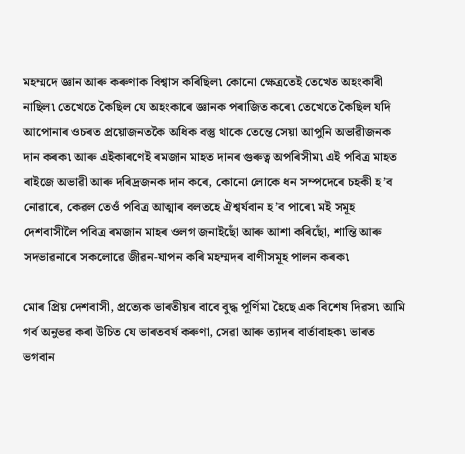মহম্মদে জ্ঞান আৰু কৰুণাক বিশ্বাস কৰিছিল৷ কোনো ক্ষেত্ৰতেই তেখেত অহংকাৰী নাছিল৷ তেখেতে কৈছিল যে অহংকাৰে জ্ঞানক পৰাজিত কৰে৷ তেখেতে কৈছিল যদি আপোনাৰ ওচৰত প্ৰয়োজনতকৈ অধিক বস্তু থাকে তেন্তে সেয়া আপুনি অভাৱীজনক দান কৰক৷ আৰু এইকাৰণেই ৰমজান মাহত দানৰ গুৰুত্ব অপৰিসীম৷ এই পবিত্ৰ মাহত ৰাইজে অভাৱী আৰু দৰিদ্ৰজনক দান কৰে, কোনো লোকে ধন সম্পদেৰে চহকী হ’ব নোৱাৰে, কেৱল তেওঁ পবিত্ৰ আত্মাৰ বলতহে ঐশ্বৰ্যবান হ’ব পাৰে৷ মই সমূহ দেশবাসীলৈ পবিত্ৰ ৰমজান মাহৰ ওলগ জনাইছোঁ আৰু আশা কৰিছোঁ, শান্তি আৰু সদভাৱনাৰে সকলোৱে জীৱন-যাপন কৰি মহম্মদৰ বাণীসমূহ পালন কৰক৷

মোৰ প্ৰিয় দেশবাসী, প্ৰত্যেক ভাৰতীয়ৰ বাবে বুদ্ধ পূৰ্ণিমা হৈছে এক বিশেষ দিৱস৷ আমি গৰ্ব অনুভৱ কৰা উচিত যে ভাৰতবৰ্ষ কৰুণা, সেৱা আৰু ত্যাদৰ বাৰ্তাবাহক৷ ভাৰত ভগবান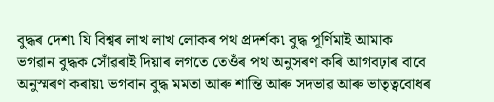বুদ্ধৰ দেশ৷ যি বিশ্বৰ লাখ লাখ লোকৰ পথ প্ৰদৰ্শক৷ বুদ্ধ পূৰ্ণিমাই আমাক ভগৱান বুদ্ধক সোঁৱৰাই দিয়াৰ লগতে তেওঁৰ পথ অনুসৰণ কৰি আগবঢ়াৰ বাবে অনুস্মৰণ কৰায়৷ ভগবান বুদ্ধ মমতা আৰু শান্তি আৰু সদভাৱ আৰু ভাতৃত্ববোধৰ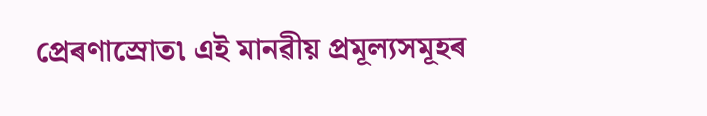প্ৰেৰণাস্ৰোত৷ এই মানৱীয় প্ৰমূল্যসমূহৰ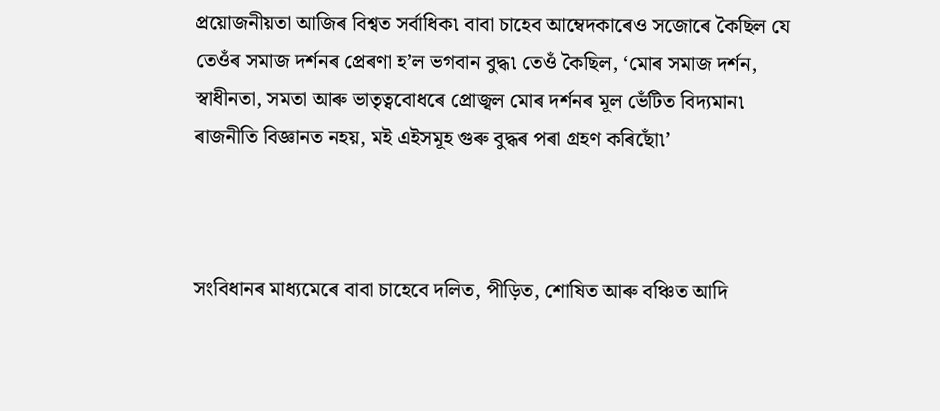প্ৰয়োজনীয়তা আজিৰ বিশ্বত সৰ্বাধিক৷ বাবা চাহেব আম্বেদকাৰেও সজোৰে কৈছিল যে তেওঁৰ সমাজ দৰ্শনৰ প্ৰেৰণা হ’ল ভগবান বুদ্ধ৷ তেওঁ কৈছিল, ‘মোৰ সমাজ দৰ্শন, স্বাধীনতা, সমতা আৰু ভাতৃত্ববোধৰে প্ৰোজ্বল মোৰ দৰ্শনৰ মূল ভেঁটিত বিদ্যমান৷ ৰাজনীতি বিজ্ঞানত নহয়, মই এইসমূহ গুৰু বুদ্ধৰ পৰা গ্ৰহণ কৰিছোঁ৷’



সংবিধানৰ মাধ্যমেৰে বাবা চাহেবে দলিত, পীড়িত, শোষিত আৰু বঞ্চিত আদি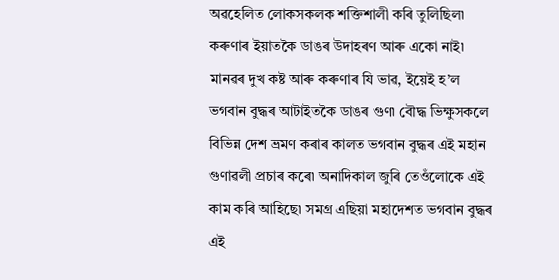অৱহেলিত লোকসকলক শক্তিশালী কৰি তুলিছিল৷ কৰুণাৰ ইয়াতকৈ ডাঙৰ উদাহৰণ আৰু একো নাই৷ মানৱৰ দুখ কষ্ট আৰু কৰুণাৰ যি ভাৱ, ইয়েই হ’ল ভগবান বুদ্ধৰ আটাইতকৈ ডাঙৰ গুণ৷ বৌদ্ধ ভিক্ষুসকলে বিভিন্ন দেশ ভ্ৰমণ কৰাৰ কালত ভগবান বুদ্ধৰ এই মহান গুণাৱলী প্ৰচাৰ কৰে৷ অনাদিকাল জুৰি তেওঁলোকে এই কাম কৰি আহিছে৷ সমগ্ৰ এছিয়া মহাদেশত ভগবান বুদ্ধৰ এই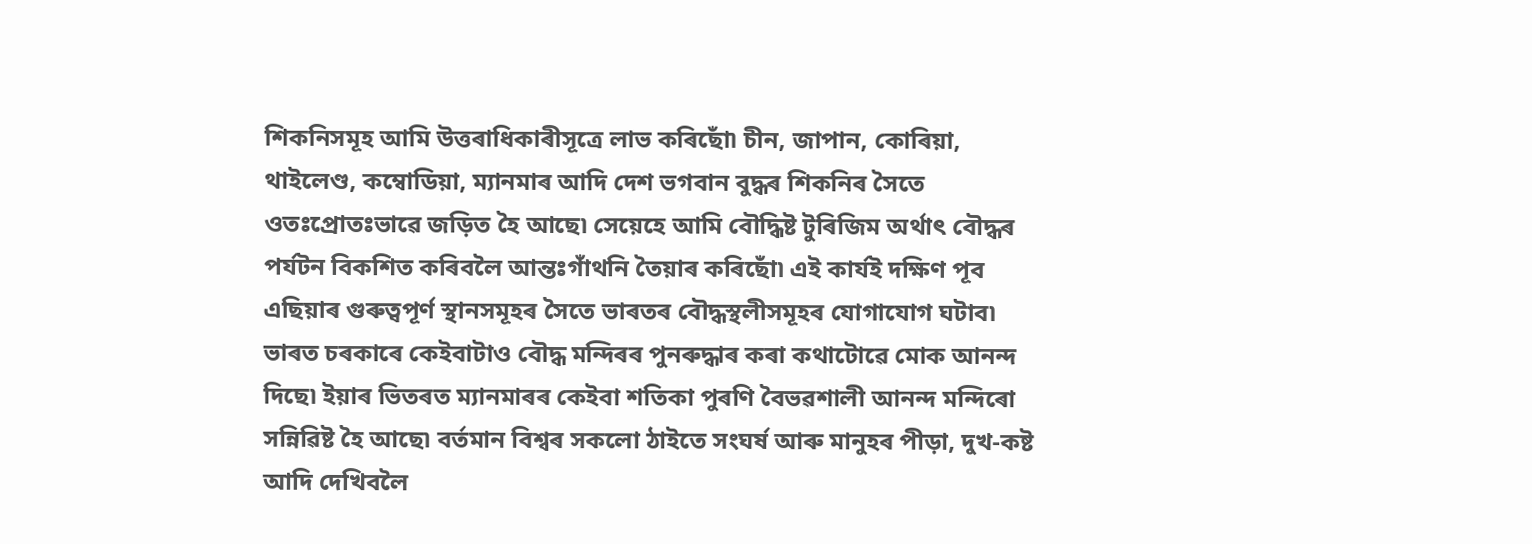শিকনিসমূহ আমি উত্তৰাধিকাৰীসূত্ৰে লাভ কৰিছোঁ৷ চীন, জাপান, কোৰিয়া, থাইলেণ্ড, কম্বোডিয়া, ম্যানমাৰ আদি দেশ ভগবান বুদ্ধৰ শিকনিৰ সৈতে ওতঃপ্ৰোতঃভাৱে জড়িত হৈ আছে৷ সেয়েহে আমি বৌদ্ধিষ্ট টুৰিজিম অৰ্থাৎ বৌদ্ধৰ পৰ্যটন বিকশিত কৰিবলৈ আন্তঃগাঁথনি তৈয়াৰ কৰিছোঁ৷ এই কাৰ্যই দক্ষিণ পূব এছিয়াৰ গুৰুত্বপূৰ্ণ স্থানসমূহৰ সৈতে ভাৰতৰ বৌদ্ধস্থলীসমূহৰ যোগাযোগ ঘটাব৷ ভাৰত চৰকাৰে কেইবাটাও বৌদ্ধ মন্দিৰৰ পুনৰুদ্ধাৰ কৰা কথাটোৱে মোক আনন্দ দিছে৷ ইয়াৰ ভিতৰত ম্যানমাৰৰ কেইবা শতিকা পুৰণি বৈভৱশালী আনন্দ মন্দিৰো সন্নিৱিষ্ট হৈ আছে৷ বৰ্তমান বিশ্বৰ সকলো ঠাইতে সংঘৰ্ষ আৰু মানুহৰ পীড়া, দুখ-কষ্ট আদি দেখিবলৈ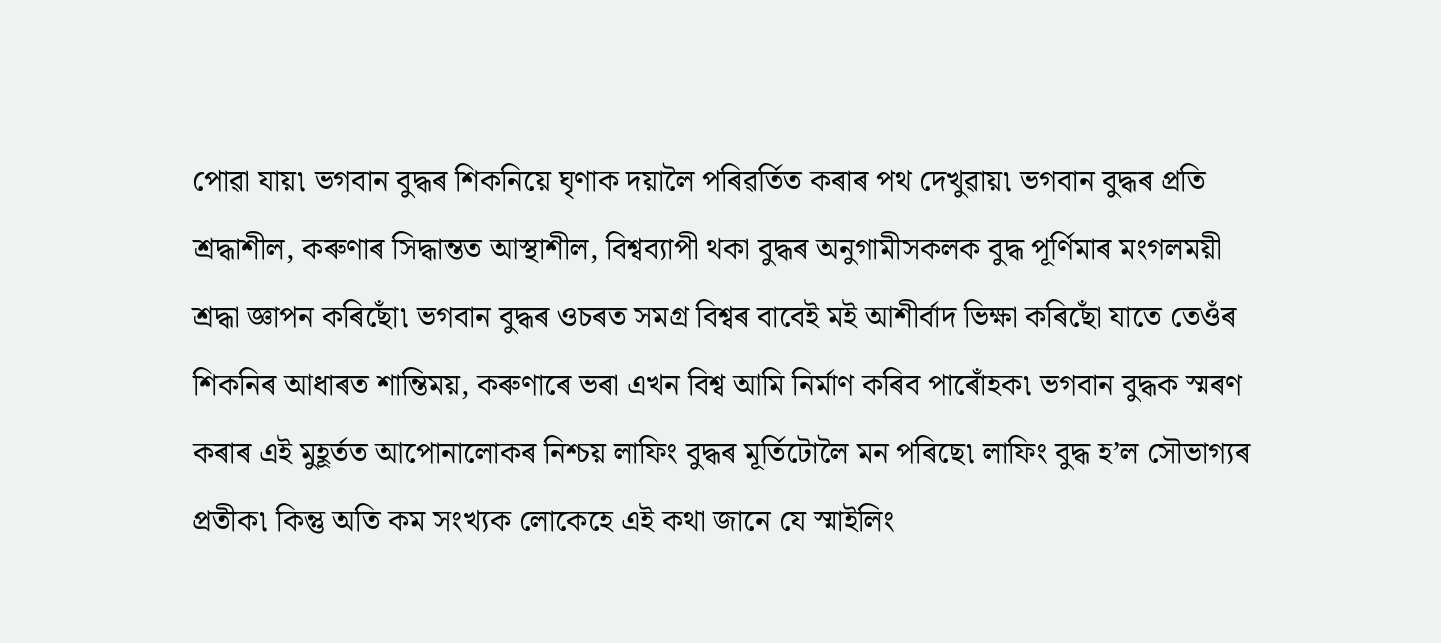পোৱা যায়৷ ভগবান বুদ্ধৰ শিকনিয়ে ঘৃণাক দয়ালৈ পৰিৱৰ্তিত কৰাৰ পথ দেখুৱায়৷ ভগবান বুদ্ধৰ প্ৰতি শ্ৰদ্ধাশীল, কৰুণাৰ সিদ্ধান্তত আস্থাশীল, বিশ্বব্যাপী থকা বুদ্ধৰ অনুগামীসকলক বুদ্ধ পূৰ্ণিমাৰ মংগলময়ী শ্ৰদ্ধা জ্ঞাপন কৰিছোঁ৷ ভগবান বুদ্ধৰ ওচৰত সমগ্ৰ বিশ্বৰ বাবেই মই আশীৰ্বাদ ভিক্ষা কৰিছোঁ যাতে তেওঁৰ শিকনিৰ আধাৰত শান্তিময়, কৰুণাৰে ভৰা এখন বিশ্ব আমি নিৰ্মাণ কৰিব পাৰোঁহক৷ ভগবান বুদ্ধক স্মৰণ কৰাৰ এই মুহূৰ্তত আপোনালোকৰ নিশ্চয় লাফিং বুদ্ধৰ মূৰ্তিটোলৈ মন পৰিছে৷ লাফিং বুদ্ধ হ’ল সৌভাগ্যৰ প্ৰতীক৷ কিন্তু অতি কম সংখ্যক লোকেহে এই কথা জানে যে স্মাইলিং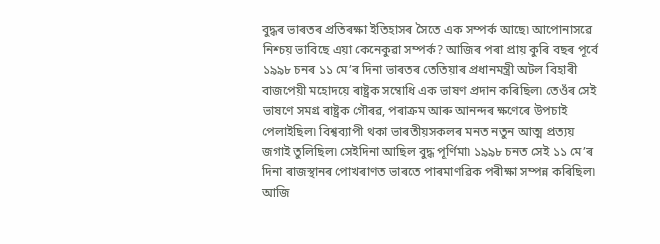বুদ্ধৰ ভাৰতৰ প্ৰতিৰক্ষা ইতিহাসৰ সৈতে এক সম্পৰ্ক আছে৷ আপোনাসৱে নিশ্চয় ভাবিছে এয়া কেনেকুৱা সম্পৰ্ক? আজিৰ পৰা প্ৰায় কুৰি বছৰ পূৰ্বে ১৯৯৮ চনৰ ১১ মে’ৰ দিনা ভাৰতৰ তেতিয়াৰ প্ৰধানমন্ত্ৰী অটল বিহাৰী বাজপেয়ী মহোদয়ে ৰাষ্ট্ৰক সম্বোধি এক ভাষণ প্ৰদান কৰিছিল৷ তেওঁৰ সেই ভাষণে সমগ্ৰ ৰাষ্ট্ৰক গৌৰৱ, পৰাক্ৰম আৰু আনন্দৰ ক্ষণেৰে উপচাই পেলাইছিল৷ বিশ্বব্যাপী থকা ভাৰতীয়সকলৰ মনত নতুন আত্ম প্ৰত্যয় জগাই তুলিছিল৷ সেইদিনা আছিল বুদ্ধ পূৰ্ণিমা৷ ১৯৯৮ চনত সেই ১১ মে’ৰ দিনা ৰাজস্থানৰ পোখৰাণত ভাৰতে পাৰমাণৱিক পৰীক্ষা সম্পন্ন কৰিছিল৷ আজি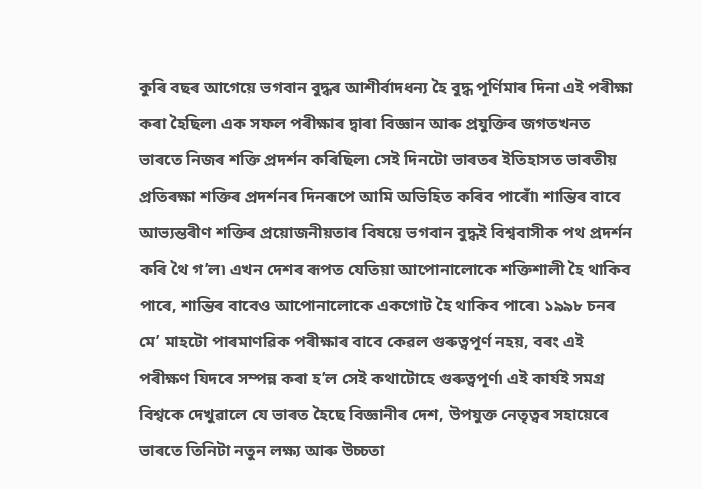কুৰি বছৰ আগেয়ে ভগবান বুদ্ধৰ আশীৰ্বাদধন্য হৈ বুদ্ধ পূৰ্ণিমাৰ দিনা এই পৰীক্ষা কৰা হৈছিল৷ এক সফল পৰীক্ষাৰ দ্বাৰা বিজ্ঞান আৰু প্ৰযুক্তিৰ জগতখনত ভাৰতে নিজৰ শক্তি প্ৰদৰ্শন কৰিছিল৷ সেই দিনটো ভাৰতৰ ইতিহাসত ভাৰতীয় প্ৰতিৰক্ষা শক্তিৰ প্ৰদৰ্শনৰ দিনৰূপে আমি অভিহিত কৰিব পাৰোঁ৷ শান্তিৰ বাবে আভ্যন্তৰীণ শক্তিৰ প্ৰয়োজনীয়তাৰ বিষয়ে ভগবান বুদ্ধই বিশ্ববাসীক পথ প্ৰদৰ্শন কৰি থৈ গ’ল৷ এখন দেশৰ ৰূপত যেতিয়া আপোনালোকে শক্তিশালী হৈ থাকিব পাৰে, শান্তিৰ বাবেও আপোনালোকে একগোট হৈ থাকিব পাৰে৷ ১৯৯৮ চনৰ মে’ মাহটো পাৰমাণৱিক পৰীক্ষাৰ বাবে কেৱল গুৰুত্বপূৰ্ণ নহয়, বৰং এই পৰীক্ষণ যিদৰে সম্পন্ন কৰা হ’ল সেই কথাটোহে গুৰুত্বপূৰ্ণ৷ এই কাৰ্যই সমগ্ৰ বিশ্বকে দেখুৱালে যে ভাৰত হৈছে বিজ্ঞানীৰ দেশ, উপযুক্ত নেতৃত্বৰ সহায়েৰে ভাৰতে তিনিটা নতুন লক্ষ্য আৰু উচ্চতা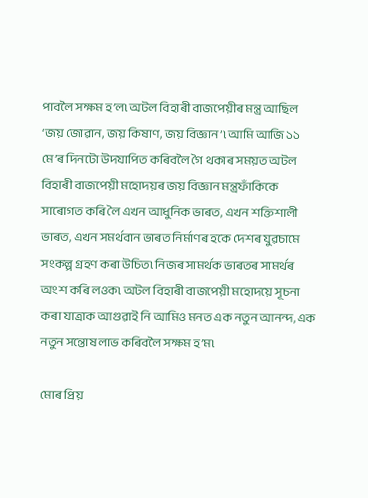পাবলৈ সক্ষম হ’ল৷ অটল বিহাৰী বাজপেয়ীৰ মন্ত্ৰ আছিল ‘জয় জোৱান, জয় কিষাণ, জয় বিজ্ঞান’৷ আমি আজি ১১ মে’ৰ দিনটো উদযাপিত কৰিবলৈ গৈ থকাৰ সময়ত অটল বিহাৰী বাজপেয়ী মহোদয়ৰ জয় বিজ্ঞান মন্ত্ৰফাঁকিকে সাৰোগত কৰি লৈ এখন আধুনিক ভাৰত, এখন শক্তিশালী ভাৰত, এখন সমৰ্থবান ভাৰত নিৰ্মাণৰ হকে দেশৰ যুৱচামে সংকল্প গ্ৰহণ কৰা উচিত৷ নিজৰ সামৰ্থক ভাৰতৰ সামৰ্থৰ অংশ কৰি লওক৷ অটল বিহাৰী বাজপেয়ী মহোদয়ে সূচনা কৰা যাত্ৰাক আগুৱাই নি আমিও মনত এক নতুন আনন্দ, এক নতুন সন্তোষ লাভ কৰিবলৈ সক্ষম হ’ম৷

মোৰ প্ৰিয়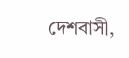দেশবাসী,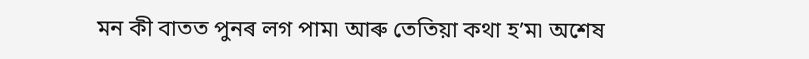মন কী বাতত পুনৰ লগ পাম৷ আৰু তেতিয়া কথা হ’ম৷ অশেষ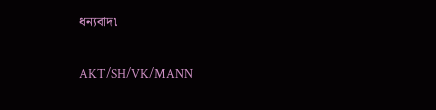ধন্যবাদ৷

AKT/SH/VK/MANN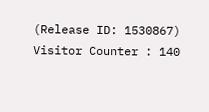(Release ID: 1530867) Visitor Counter : 140